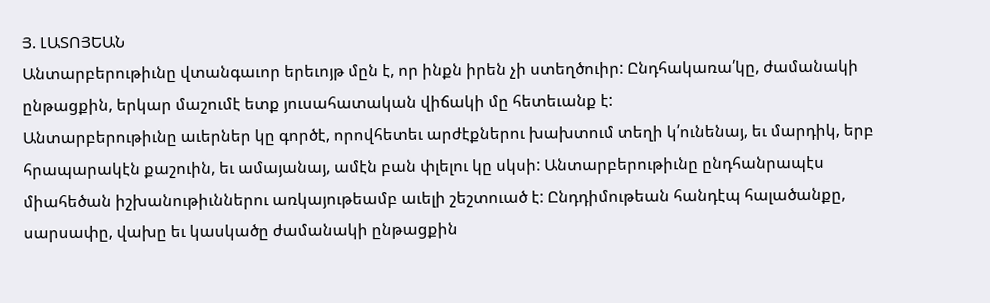Յ. ԼԱՏՈՅԵԱՆ
Անտարբերութիւնը վտանգաւոր երեւոյթ մըն է, որ ինքն իրեն չի ստեղծուիր: Ընդհակառա՛կը, ժամանակի ընթացքին, երկար մաշումէ ետք յուսահատական վիճակի մը հետեւանք է:
Անտարբերութիւնը աւերներ կը գործէ, որովհետեւ արժէքներու խախտում տեղի կ՛ունենայ, եւ մարդիկ, երբ հրապարակէն քաշուին, եւ ամայանայ, ամէն բան փլելու կը սկսի: Անտարբերութիւնը ընդհանրապէս միահեծան իշխանութիւններու առկայութեամբ աւելի շեշտուած է: Ընդդիմութեան հանդէպ հալածանքը, սարսափը, վախը եւ կասկածը ժամանակի ընթացքին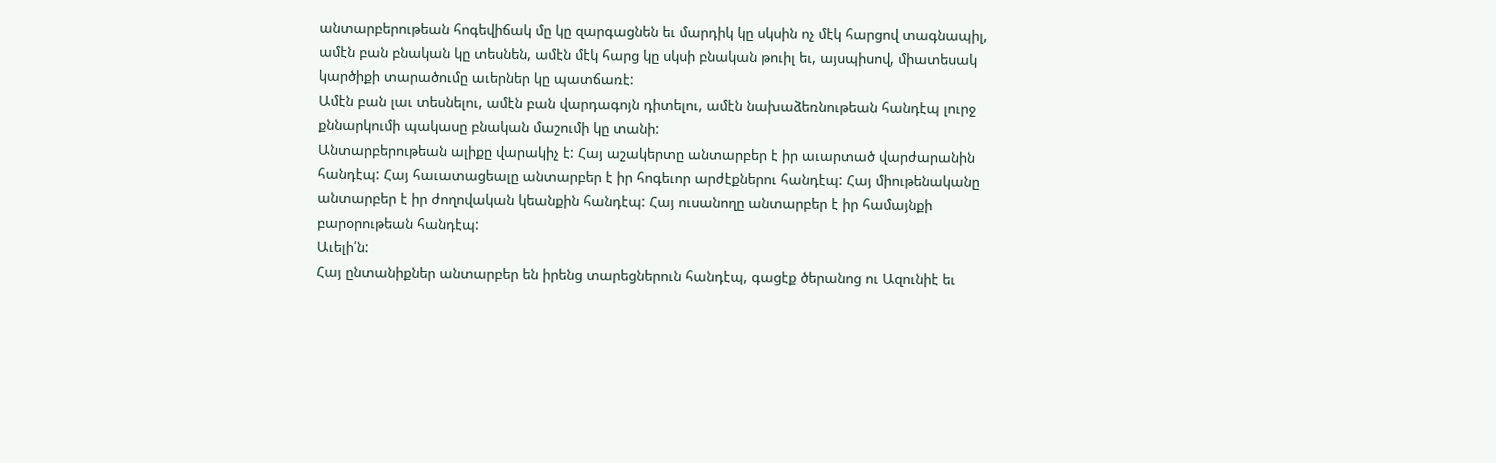անտարբերութեան հոգեվիճակ մը կը զարգացնեն եւ մարդիկ կը սկսին ոչ մէկ հարցով տագնապիլ, ամէն բան բնական կը տեսնեն, ամէն մէկ հարց կը սկսի բնական թուիլ եւ, այսպիսով, միատեսակ կարծիքի տարածումը աւերներ կը պատճառէ:
Ամէն բան լաւ տեսնելու, ամէն բան վարդագոյն դիտելու, ամէն նախաձեռնութեան հանդէպ լուրջ քննարկումի պակասը բնական մաշումի կը տանի:
Անտարբերութեան ալիքը վարակիչ է: Հայ աշակերտը անտարբեր է իր աւարտած վարժարանին հանդէպ: Հայ հաւատացեալը անտարբեր է իր հոգեւոր արժէքներու հանդէպ: Հայ միութենականը անտարբեր է իր ժողովական կեանքին հանդէպ: Հայ ուսանողը անտարբեր է իր համայնքի բարօրութեան հանդէպ:
Աւելի՛ն:
Հայ ընտանիքներ անտարբեր են իրենց տարեցներուն հանդէպ, գացէք ծերանոց ու Ազունիէ եւ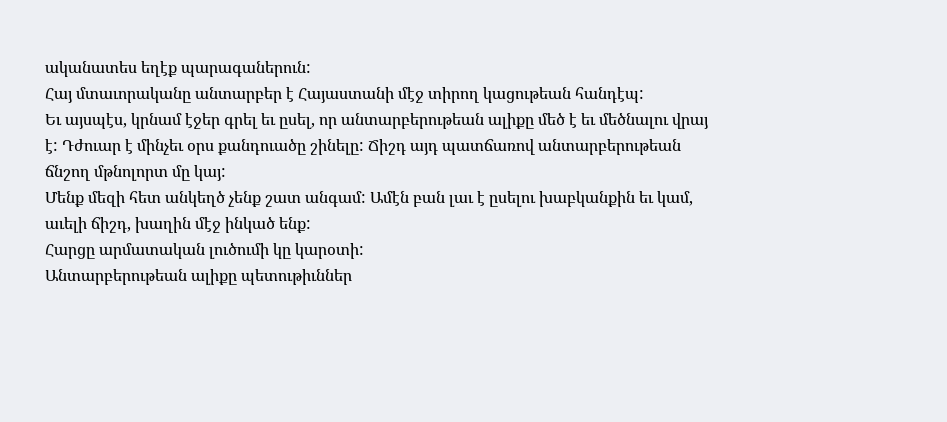ականատես եղէք պարագաներուն:
Հայ մտաւորականը անտարբեր է Հայաստանի մէջ տիրող կացութեան հանդէպ:
Եւ այսպէս, կրնամ էջեր գրել եւ ըսել, որ անտարբերութեան ալիքը մեծ է եւ մեծնալու վրայ է: Դժուար է մինչեւ օրս քանդուածը շինելը: Ճիշդ այդ պատճառով անտարբերութեան ճնշող մթնոլորտ մը կայ:
Մենք մեզի հետ անկեղծ չենք շատ անգամ: Ամէն բան լաւ է ըսելու խաբկանքին եւ կամ, աւելի ճիշդ, խաղին մէջ ինկած ենք:
Հարցը արմատական լուծումի կը կարօտի:
Անտարբերութեան ալիքը պետութիւններ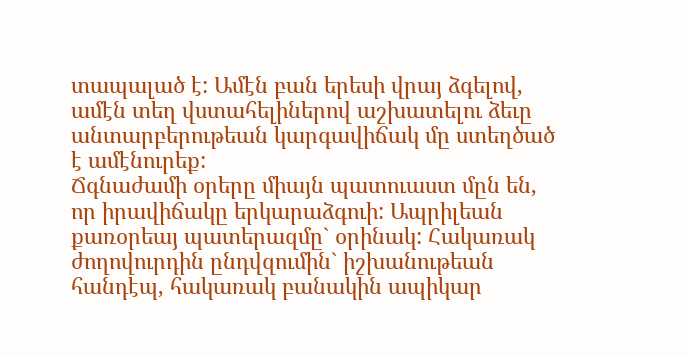տապալած է: Ամէն բան երեսի վրայ ձգելով, ամէն տեղ վստահելիներով աշխատելու ձեւը անտարբերութեան կարգավիճակ մը ստեղծած է ամէնուրեք:
Ճգնաժամի օրերը միայն պատուաստ մըն են, որ իրավիճակը երկարաձգուի: Ապրիլեան քառօրեայ պատերազմը` օրինակ: Հակառակ ժողովուրդին ընդվզումին` իշխանութեան հանդէպ, հակառակ բանակին ապիկար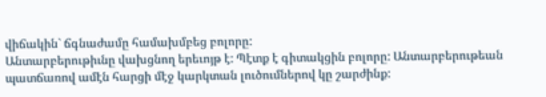վիճակին` ճգնաժամը համախմբեց բոլորը:
Անտարբերութիւնը վախցնող երեւոյթ է: Պէտք է գիտակցին բոլորը: Անտարբերութեան պատճառով ամէն հարցի մէջ կարկտան լուծումներով կը շարժինք: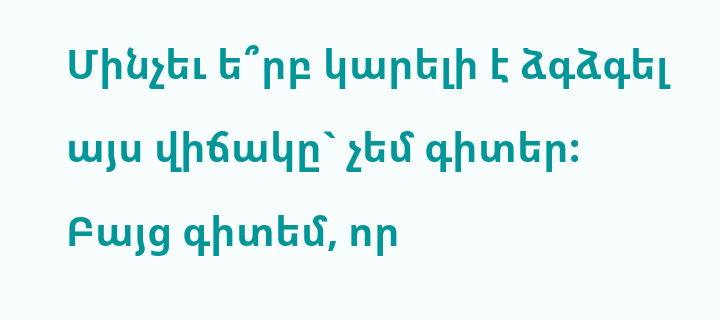Մինչեւ ե՞րբ կարելի է ձգձգել այս վիճակը` չեմ գիտեր:
Բայց գիտեմ, որ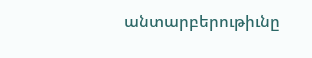անտարբերութիւնը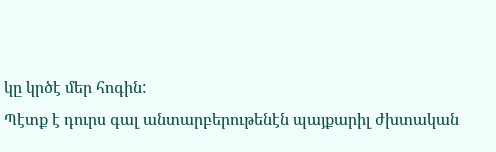կը կրծէ մեր հոգին:
Պէտք է դուրս գալ անտարբերութենէն պայքարիլ ժխտական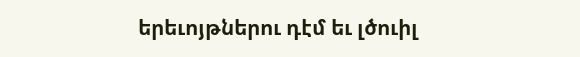երեւոյթներու դէմ եւ լծուիլ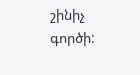շինիչ գործի: